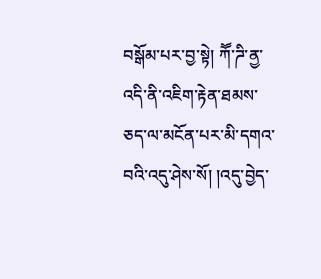བསྒོམ་པར་བྱ་སྟེ། ཀཽ་ཌི་ནྱ་འདི་ནི་འཇིག་རྟེན་ཐམས་ཅད་ལ་མངོན་པར་མི་དགའ་བའི་འདུ་ཤེས་སོ། །འདུ་བྱེད་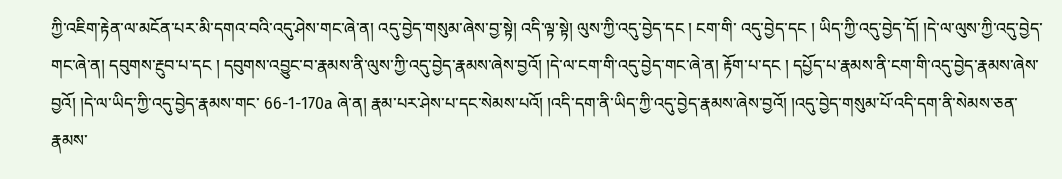ཀྱི་འཇིག་རྟེན་ལ་མངོན་པར་མི་དགའ་བའི་འདུ་ཤེས་གང་ཞེ་ན། འདུ་བྱེད་གསུམ་ཞེས་བྱ་སྟེ། འདི་ལྟ་སྟེ། ལུས་ཀྱི་འདུ་བྱེད་དང ། ངག་གི་ འདུ་བྱེད་དང ། ཡིད་ཀྱི་འདུ་བྱེད་དོ། །དེ་ལ་ལུས་ཀྱི་འདུ་བྱེད་གང་ཞེ་ན། དབུགས་རྔུབ་པ་དང ། དབུགས་འབྱུང་བ་རྣམས་ནི་ལུས་ཀྱི་འདུ་བྱེད་རྣམས་ཞེས་བྱའོ། །དེ་ལ་ངག་གི་འདུ་བྱེད་གང་ཞེ་ན། རྟོག་པ་དང ། དཔྱོད་པ་རྣམས་ནི་ངག་གི་འདུ་བྱེད་རྣམས་ཞེས་བྱའོ། །དེ་ལ་ཡིད་ཀྱི་འདུ་བྱེད་རྣམས་གང་ 66-1-170a ཞེ་ན། རྣམ་པར་ཤེས་པ་དང་སེམས་པའོ། །འདི་དག་ནི་ཡིད་ཀྱི་འདུ་བྱེད་རྣམས་ཞེས་བྱའོ། །འདུ་བྱེད་གསུམ་པོ་འདི་དག་ནི་སེམས་ཅན་རྣམས་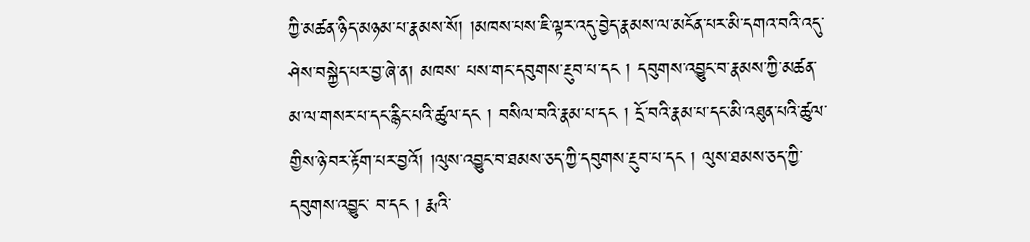ཀྱི་མཚན་ཉིད་མཉམ་པ་རྣམས་སོ། །མཁས་པས་ཇི་ལྟར་འདུ་བྱེད་རྣམས་ལ་མངོན་པར་མི་དགའ་བའི་འདུ་ཤེས་བསྐྱེད་པར་བྱ་ཞེ་ན། མཁས་ པས་གང་དབུགས་རྔུབ་པ་དང ། དབུགས་འབྱུང་བ་རྣམས་ཀྱི་མཚན་མ་ལ་གསར་པ་དང་རྙིང་པའི་ཚུལ་དང ། བསིལ་བའི་རྣམ་པ་དང ། དྲོ་བའི་རྣམ་པ་དང་མི་འཐུན་པའི་ཚུལ་གྱིས་ཉེ་བར་རྟོག་པར་བྱའོ། །ལུས་འབྱུང་བ་ཐམས་ཅད་ཀྱི་དབུགས་རྔུབ་པ་དང ། ལུས་ཐམས་ཅད་ཀྱི་དབུགས་འབྱུང་ བ་དང ། རྨའི་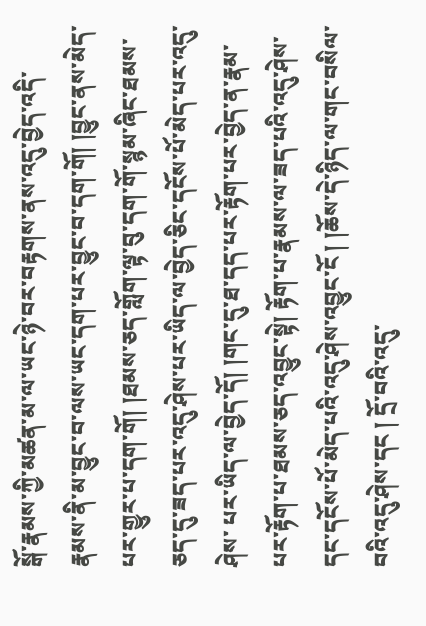སྒོ་རྣམས་ཀྱི་མཚན་མ་ལ་ཡང་ཉེ་བར་བརྟགས་ནས་འདུ་བྱེད་འདི་རྣམས་ནི་མ་བྱུང་བ་ལས་ཡང་དག་པར་བྱུང་བ་དག་གོ། །བྱུང་ནས་མེད་པར་གྱུར་པ་དག་གོ། །ཐམས་ཅད་གློག་ལྟ་བུ་དག་གོ་སྙམ་ཞིང་ཐམས་ཅད་དུ་ཟད་པར་འདུ་ཤེས་པར་ཡིད་ལ་བྱེད་ཅིང་དངོས་པོ་མེད་པར་འདུ་ཤེས་ པར་ཡིད་ལ་བྱེད་དོ། །གང་དུ་ཐ་དད་པར་རྟོག་པར་བྱེད་ན་རྣམ་པར་རྟོག་པ་ཐམས་ཅད་འབྱུང་སྟེ། རྟོག་པ་རྣམས་ལ་ཟད་པའི་འདུ་ཤེས་དང་དངོས་པོ་མེད་པའི་འདུ་ཤེས་འབྱུང་ངོ ། །ཆོས་དེ་ཉིད་ལ་གང་བསིལ་བའི་འདུ་ཤེས་དང ། དྲོ་བའི་འདུ་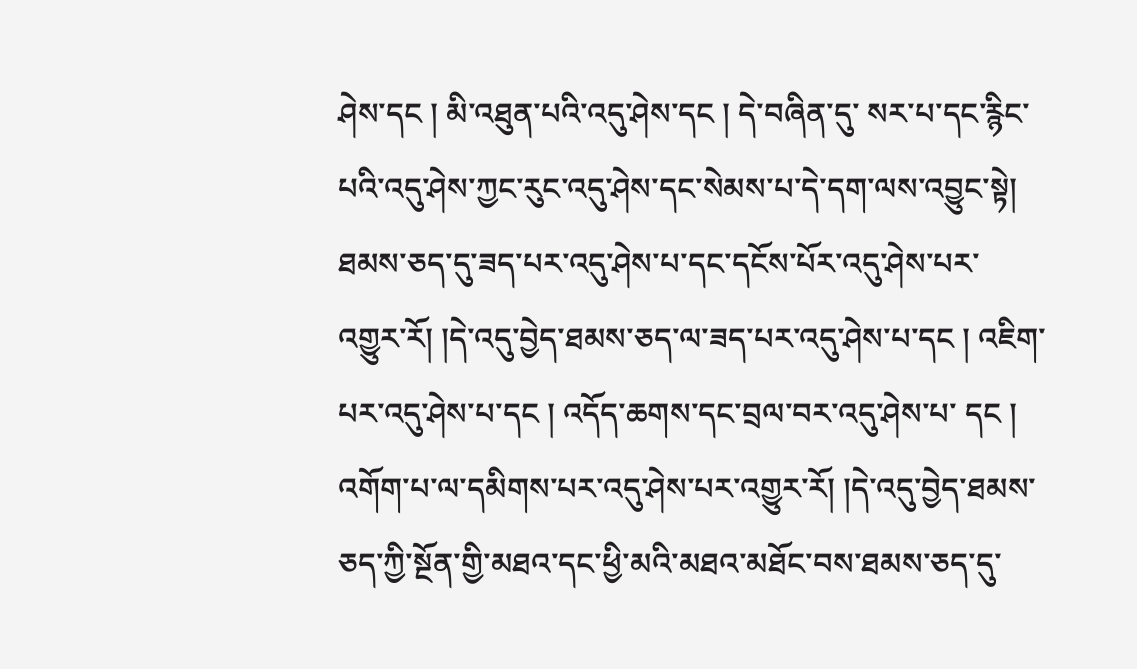ཤེས་དང ། མི་འཐུན་པའི་འདུ་ཤེས་དང ། དེ་བཞིན་དུ་ སར་པ་དང་རྙིང་པའི་འདུ་ཤེས་ཀྱང་རུང་འདུ་ཤེས་དང་སེམས་པ་དེ་དག་ལས་འབྱུང་སྟེ། ཐམས་ཅད་དུ་ཟད་པར་འདུ་ཤེས་པ་དང་དངོས་པོར་འདུ་ཤེས་པར་འགྱུར་རོ། །དེ་འདུ་བྱེད་ཐམས་ཅད་ལ་ཟད་པར་འདུ་ཤེས་པ་དང ། འཇིག་པར་འདུ་ཤེས་པ་དང ། འདོད་ཆགས་དང་བྲལ་བར་འདུ་ཤེས་པ་ དང ། འགོག་པ་ལ་དམིགས་པར་འདུ་ཤེས་པར་འགྱུར་རོ། །དེ་འདུ་བྱེད་ཐམས་ཅད་ཀྱི་སྔོན་གྱི་མཐའ་དང་ཕྱི་མའི་མཐའ་མཐོང་བས་ཐམས་ཅད་དུ་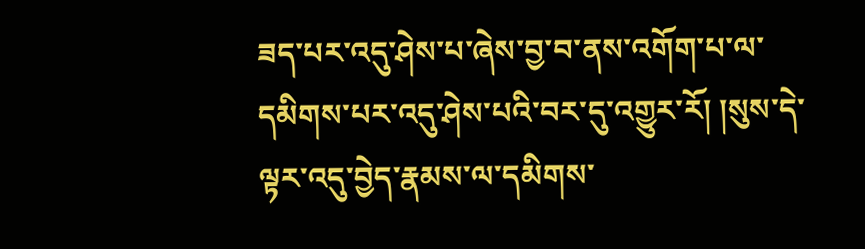ཟད་པར་འདུ་ཤེས་པ་ཞེས་བྱ་བ་ནས་འགོག་པ་ལ་དམིགས་པར་འདུ་ཤེས་པའི་བར་དུ་འགྱུར་རོ། །སུས་དེ་ལྟར་འདུ་བྱེད་རྣམས་ལ་དམིགས་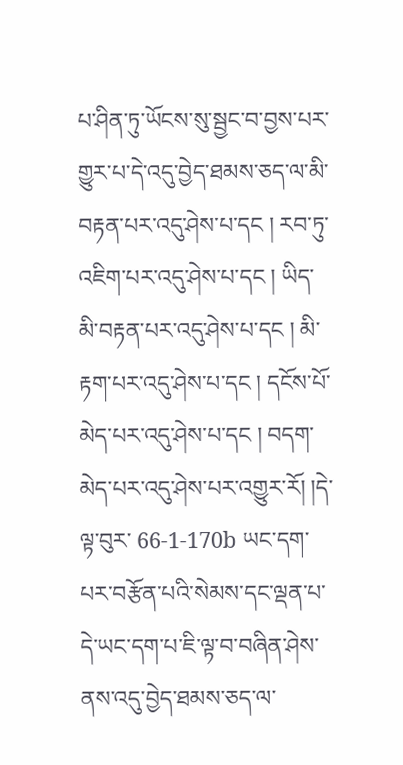པ་ཤིན་ཏུ་ཡོངས་སུ་སྦྱང་བ་བྱས་པར་གྱུར་པ་དེ་འདུ་བྱེད་ཐམས་ཅད་ལ་མི་བརྟན་པར་འདུ་ཤེས་པ་དང ། རབ་ཏུ་འཇིག་པར་འདུ་ཤེས་པ་དང ། ཡིད་མི་བརྟན་པར་འདུ་ཤེས་པ་དང ། མི་རྟག་པར་འདུ་ཤེས་པ་དང ། དངོས་པོ་མེད་པར་འདུ་ཤེས་པ་དང ། བདག་མེད་པར་འདུ་ཤེས་པར་འགྱུར་རོ། །དེ་ལྟ་བུར་ 66-1-170b ཡང་དག་པར་བརྩོན་པའི་སེམས་དང་ལྡན་པ་དེ་ཡང་དག་པ་ཇི་ལྟ་བ་བཞིན་ཤེས་ནས་འདུ་བྱེད་ཐམས་ཅད་ལ་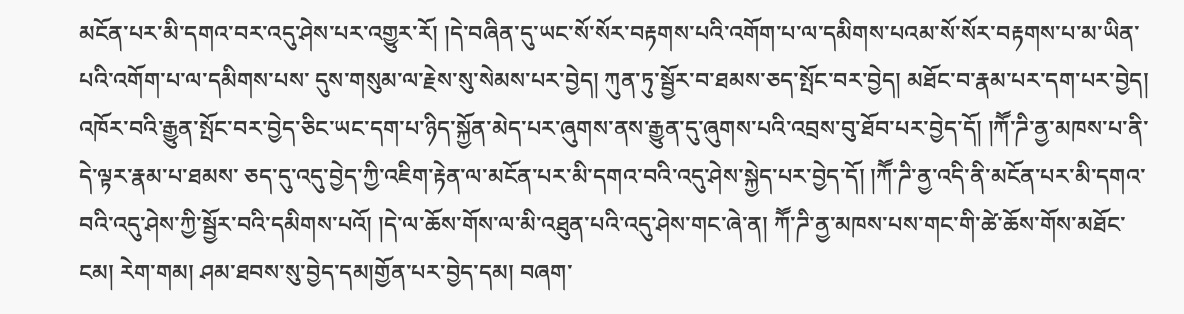མངོན་པར་མི་དགའ་བར་འདུ་ཤེས་པར་འགྱུར་རོ། །དེ་བཞིན་དུ་ཡང་སོ་སོར་བརྟགས་པའི་འགོག་པ་ལ་དམིགས་པའམ་སོ་སོར་བརྟགས་པ་མ་ཡིན་པའི་འགོག་པ་ལ་དམིགས་པས་ དུས་གསུམ་ལ་རྗེས་སུ་སེམས་པར་བྱེད། ཀུན་ཏུ་སྦྱོར་བ་ཐམས་ཅད་སྤོང་བར་བྱེད། མཐོང་བ་རྣམ་པར་དག་པར་བྱེད། འཁོར་བའི་རྒྱུན་སྤོང་བར་བྱེད་ཅིང་ཡང་དག་པ་ཉིད་སྐྱོན་མེད་པར་ཞུགས་ནས་རྒྱུན་དུ་ཞུགས་པའི་འབྲས་བུ་ཐོབ་པར་བྱེད་དོ། །ཀཽ་ཌི་ནྱ་མཁས་པ་ནི་དེ་ལྟར་རྣམ་པ་ཐམས་ ཅད་དུ་འདུ་བྱེད་ཀྱི་འཇིག་རྟེན་ལ་མངོན་པར་མི་དགའ་བའི་འདུ་ཤེས་སྐྱེད་པར་བྱེད་དོ། །ཀཽ་ཌི་ནྱ་འདི་ནི་མངོན་པར་མི་དགའ་བའི་འདུ་ཤེས་ཀྱི་སྦྱོར་བའི་དམིགས་པའོ། །དེ་ལ་ཆོས་གོས་ལ་མི་འཐུན་པའི་འདུ་ཤེས་གང་ཞེ་ན། ཀཽ་ཌི་ནྱ་མཁས་པས་གང་གི་ཚེ་ཆོས་གོས་མཐོང་ངམ། རེག་གམ། ཤམ་ཐབས་སུ་བྱེད་དམ།གྱོན་པར་བྱེད་དམ། བཞག་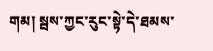གམ། སྦས་ཀྱང་རུང་སྟེ་དེ་ཐམས་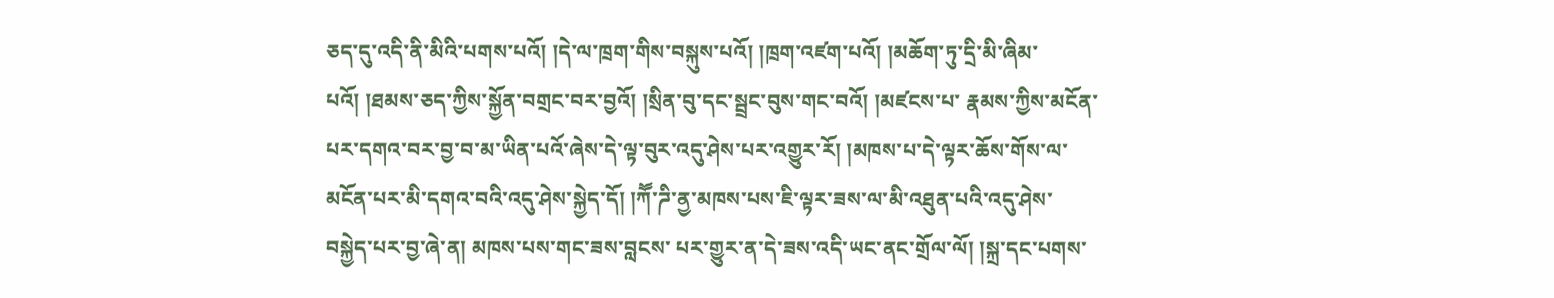ཅད་དུ་འདི་ནི་མིའི་པགས་པའོ། །དེ་ལ་ཁྲག་གིས་བསྐུས་པའོ། །ཁྲག་འཛག་པའོ། །མཆོག་ཏུ་དྲི་མི་ཞིམ་པའོ། །ཐམས་ཅད་ཀྱིས་སྐྱོན་བགྲང་བར་བྱའོ། །སྲིན་བུ་དང་སྦྲང་བུས་གང་བའོ། །མཛངས་པ་ རྣམས་ཀྱིས་མངོན་པར་དགའ་བར་བྱ་བ་མ་ཡིན་པའོ་ཞེས་དེ་ལྟ་བུར་འདུ་ཤེས་པར་འགྱུར་རོ། །མཁས་པ་དེ་ལྟར་ཆོས་གོས་ལ་མངོན་པར་མི་དགའ་བའི་འདུ་ཤེས་སྐྱེད་དོ། །ཀཽ་ཌི་ནྱ་མཁས་པས་ཇི་ལྟར་ཟས་ལ་མི་འཐུན་པའི་འདུ་ཤེས་བསྐྱེད་པར་བྱ་ཞེ་ན། མཁས་པས་གང་ཟས་བླངས་ པར་གྱུར་ན་དེ་ཟས་འདི་ཡང་ནང་གྲོལ་ལོ། །སྐྲ་དང་པགས་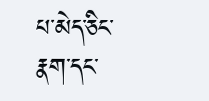པ་མེད་ཅིང་རྣག་དང་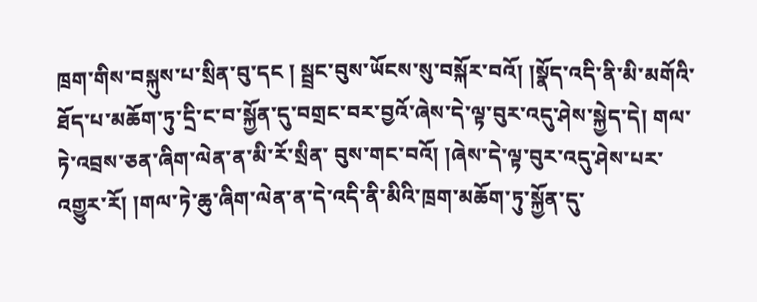ཁྲག་གིས་བསྐུས་པ་སྲིན་བུ་དང ། སྦྲང་བུས་ཡོངས་སུ་བསྐོར་བའོ། །སྣོད་འདི་ནི་མི་མགོའི་ཐོད་པ་མཆོག་ཏུ་དྲི་ང་བ་སྐྱོན་དུ་བགྲང་བར་བྱའོ་ཞེས་དེ་ལྟ་བུར་འདུ་ཤེས་སྐྱེད་དེ། གལ་ཏེ་འབྲས་ཅན་ཞིག་ལེན་ན་མི་རོ་སྲིན་ བུས་གང་བའོ། །ཞེས་དེ་ལྟ་བུར་འདུ་ཤེས་པར་འགྱུར་རོ། །གལ་ཏེ་ཆུ་ཞིག་ལེན་ན་དེ་འདི་ནི་མིའི་ཁྲག་མཆོག་ཏུ་སྐྱོན་དུ་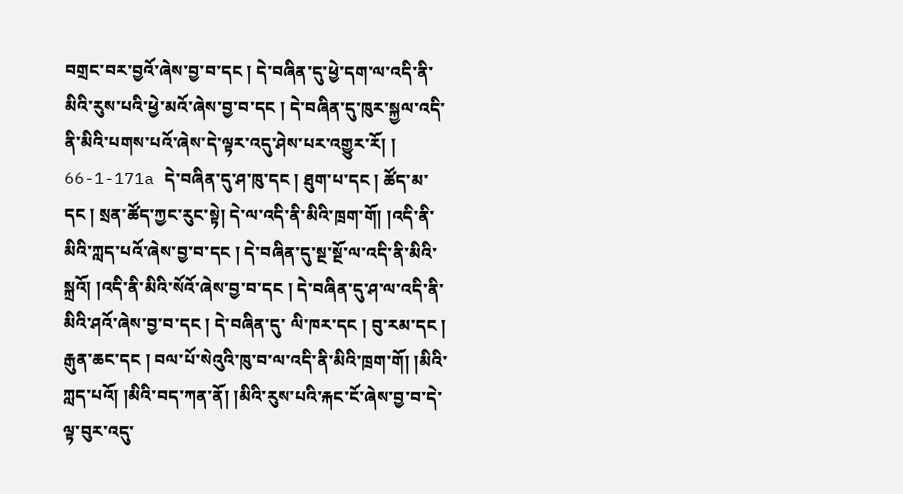བགྲང་བར་བྱའོ་ཞེས་བྱ་བ་དང ། དེ་བཞིན་དུ་ཕྱེ་དག་ལ་འདི་ནི་མིའི་རུས་པའི་ཕྱེ་མའོ་ཞེས་བྱ་བ་དང ། དེ་བཞིན་དུ་ཁུར་སྐྱལ་འདི་ནི་མིའི་པགས་པའོ་ཞེས་དེ་ལྟར་འདུ་ཤེས་པར་འགྱུར་རོ། ། 66-1-171a དེ་བཞིན་དུ་ཤ་ཁུ་དང ། ཐུག་པ་དང ། ཚོད་མ་དང ། སྲན་ཚོད་ཀྱང་རུང་སྟེ། དེ་ལ་འདི་ནི་མིའི་ཁྲག་གོ། །འདི་ནི་མིའི་ཀླད་པའོ་ཞེས་བྱ་བ་དང ། དེ་བཞིན་དུ་སྔ་སྔོ་ལ་འདི་ནི་མིའི་སྐྲའོ། །འདི་ནི་མིའི་སོའོ་ཞེས་བྱ་བ་དང ། དེ་བཞིན་དུ་ཤ་ལ་འདི་ནི་མིའི་ཤའོ་ཞེས་བྱ་བ་དང ། དེ་བཞིན་དུ་ ལི་ཁར་དང ། བུ་རམ་དང ། རྒུན་ཆང་དང ། བལ་པོ་སེའུའི་ཁུ་བ་ལ་འདི་ནི་མིའི་ཁྲག་གོ། །མིའི་ཀླད་པའོ། །མིའི་བད་ཀན་ནོ། །མིའི་རུས་པའི་རྐང་ངོ་ཞེས་བྱ་བ་དེ་ལྟ་བུར་འདུ་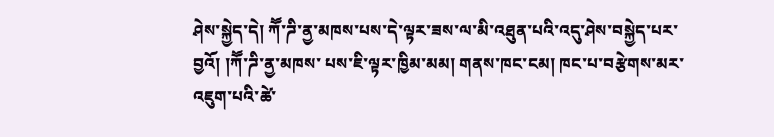ཤེས་སྐྱེད་དེ། ཀཽ་ཌི་ནྱ་མཁས་པས་དེ་ལྟར་ཟས་ལ་མི་འཐུན་པའི་འདུ་ཤེས་བསྐྱེད་པར་བྱའོ། །ཀཽ་ཌི་ནྱ་མཁས་ པས་ཇི་ལྟར་ཁྱིམ་མམ། གནས་ཁང་ངམ། ཁང་པ་བརྩེགས་མར་འཇུག་པའི་ཚེ་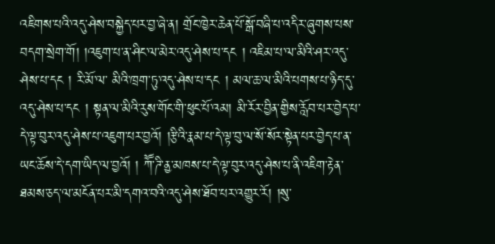འཇིགས་པའི་འདུ་ཤེས་བསྐྱེད་པར་བྱ་ཞེ་ན། གྲོང་ཁྱེར་ཆེན་པོ་སྒོ་བཞི་པ་འདིར་ཞུགས་པས་བདག་སྲེག་གོ། །འཇུག་པ་ན་ཤིང་ལ་མེར་འདུ་ཤེས་པ་དང ། འཇིམ་པ་ལ་མིའི་ཤར་འདུ་ཤེས་པ་དང ། རི་མོ་ལ་ མིའི་ཁྲག་ཏུ་འདུ་ཤེས་པ་དང ། མལ་ཆ་ལ་མིའི་པགས་པ་ཉིད་དུ་འདུ་ཤེས་པ་དང ། སྟན་ལ་མིའི་རུས་གོང་གི་ཕུང་པོ་འམ། མི་རོར་བྱིན་གྱིས་རློབ་པར་བྱེད་པ་དེ་ལྟ་བུར་འདུ་ཤེས་པ་འཇུག་པར་བྱའོ། །རྩིའི་རྣམ་པ་དེ་ལྟ་བུ་ལ་སོ་སོར་སྟེན་པར་བྱེད་པ་ན་ཡང་ཆོས་དེ་དག་ཡིད་ལ་བྱའོ། ། ཀཽ་ཌི་ནྱ་མཁས་པ་དེ་ལྟ་བུར་འདུ་ཤེས་པ་ནི་འཇིག་རྟེན་ཐམས་ཅད་ལ་མངོན་པར་མི་དགའ་བའི་འདུ་ཤེས་ཐོབ་པར་འགྱུར་རོ། །སུ་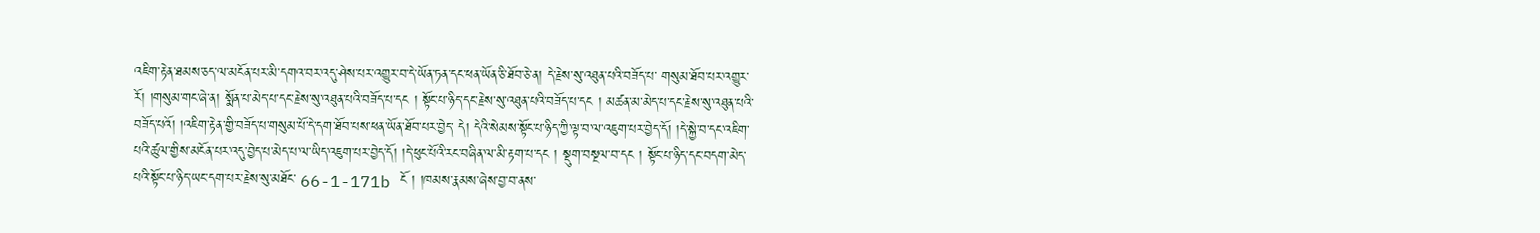འཇིག་རྟེན་ཐམས་ཅད་ལ་མངོན་པར་མི་དགའ་བར་འདུ་ཤེས་པར་འགྱུར་བ་དེ་ཡོན་ཏན་དང་ཕན་ཡོན་ཅི་ཐོབ་ཅེ་ན། དེ་རྗེས་སུ་འཐུན་པའི་བཟོད་པ་ གསུམ་ཐོབ་པར་འགྱུར་རོ། །གསུམ་གང་ཞེ་ན། སྨོན་པ་མེད་པ་དང་རྗེས་སུ་འཐུན་པའི་བཟོད་པ་དང ། སྟོང་པ་ཉིད་དང་རྗེས་སུ་འཐུན་པའི་བཟོད་པ་དང ། མཚན་མ་མེད་པ་དང་རྗེས་སུ་འཐུན་པའི་བཟོད་པའོ། །འཇིག་རྟེན་གྱི་བཟོད་པ་གསུམ་པོ་དེ་དག་ཐོབ་པས་ཕན་ཡོན་ཐོབ་པར་བྱེད་ དེ། དེའི་སེམས་སྟོང་པ་ཉིད་ཀྱི་ལྟ་བ་ལ་འཇུག་པར་བྱེད་དོ། །དེ་སྐྱེ་བ་དང་འཇིག་པའི་ཚུལ་གྱིས་མངོན་པར་འདུ་བྱེད་པ་མེད་པ་ལ་ཡིད་འཇུག་པར་བྱེད་དོ། །དེ་ཕུང་པོའི་རང་བཞིན་ལ་མི་རྟག་པ་དང ། སྡུག་བསྔལ་བ་དང ། སྟོང་པ་ཉིད་དང་བདག་མེད་པའི་སྟོང་པ་ཉིད་ཡང་དག་པར་རྗེས་སུ་མཐོང་ 66-1-171b ངོ ། །ཁམས་རྣམས་ཞེས་བྱ་བ་ནས་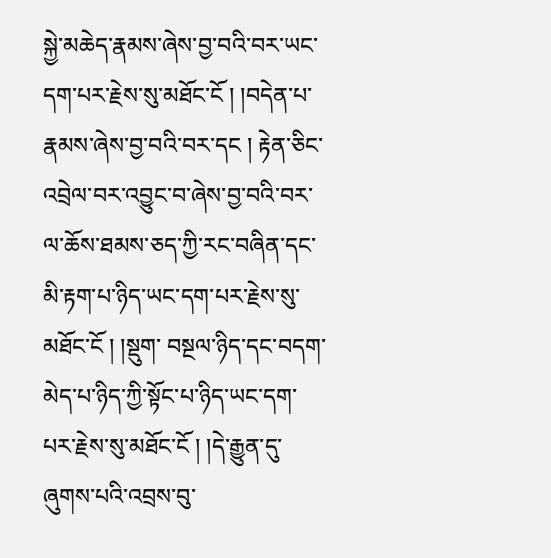སྐྱེ་མཆེད་རྣམས་ཞེས་བྱ་བའི་བར་ཡང་དག་པར་རྗེས་སུ་མཐོང་ངོ ། །བདེན་པ་རྣམས་ཞེས་བྱ་བའི་བར་དང ། རྟེན་ཅིང་འབྲེལ་བར་འབྱུང་བ་ཞེས་བྱ་བའི་བར་ལ་ཆོས་ཐམས་ཅད་ཀྱི་རང་བཞིན་དང་མི་རྟག་པ་ཉིད་ཡང་དག་པར་རྗེས་སུ་མཐོང་ངོ ། །སྡུག་ བསྔལ་ཉིད་དང་བདག་མེད་པ་ཉིད་ཀྱི་སྟོང་པ་ཉིད་ཡང་དག་པར་རྗེས་སུ་མཐོང་ངོ ། །དེ་རྒྱུན་དུ་ཞུགས་པའི་འབྲས་བུ་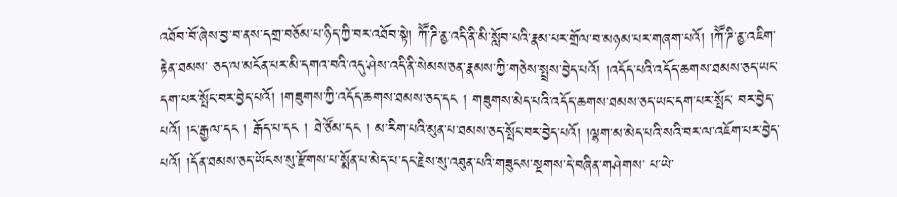འཐོབ་བོ་ཞེས་བྱ་བ་ནས་དགྲ་བཅོམ་པ་ཉིད་ཀྱི་བར་འཐོབ་སྟེ། ཀཽ་ཌི་ནྱ་འདི་ནི་མི་སློབ་པའི་རྣམ་པར་གྲོལ་བ་མཉམ་པར་གཞག་པའོ། །ཀཽ་ཌི་ནྱ་འཇིག་རྟེན་ཐམས་ ཅད་ལ་མངོན་པར་མི་དགའ་བའི་འདུ་ཤེས་འདི་ནི་སེམས་ཅན་རྣམས་ཀྱི་གཅེས་སྤྲས་བྱེད་པའོ། །འདོད་པའི་འདོད་ཆགས་ཐམས་ཅད་ཡང་དག་པར་སྤོང་བར་བྱེད་པའོ། །གཟུགས་ཀྱི་འདོད་ཆགས་ཐམས་ཅད་དང ། གཟུགས་མེད་པའི་འདོད་ཆགས་ཐམས་ཅད་ཡང་དག་པར་སྤོང་ བར་བྱེད་པའོ། །ང་རྒྱལ་དང ། རྒོད་པ་དང ། ཐེ་ཙོམ་དང ། མ་རིག་པའི་མུན་པ་ཐམས་ཅད་སྤོང་བར་བྱེད་པའོ། །ལྷག་མ་མེད་པའི་སའི་བར་ལ་འཇོག་པར་བྱེད་པའོ། །དོན་ཐམས་ཅད་ཡོངས་སུ་རྫོགས་པ་སྨོན་པ་མེད་པ་དང་རྗེས་སུ་འཐུན་པའི་གཟུངས་སྔགས་དེ་བཞིན་གཤེགས་ པ་ཡེ་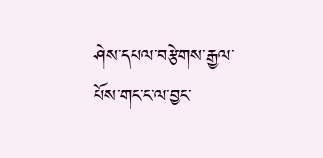ཤེས་དཔལ་བརྩེགས་རྒྱལ་པོས་གང་ང་ལ་བྱང་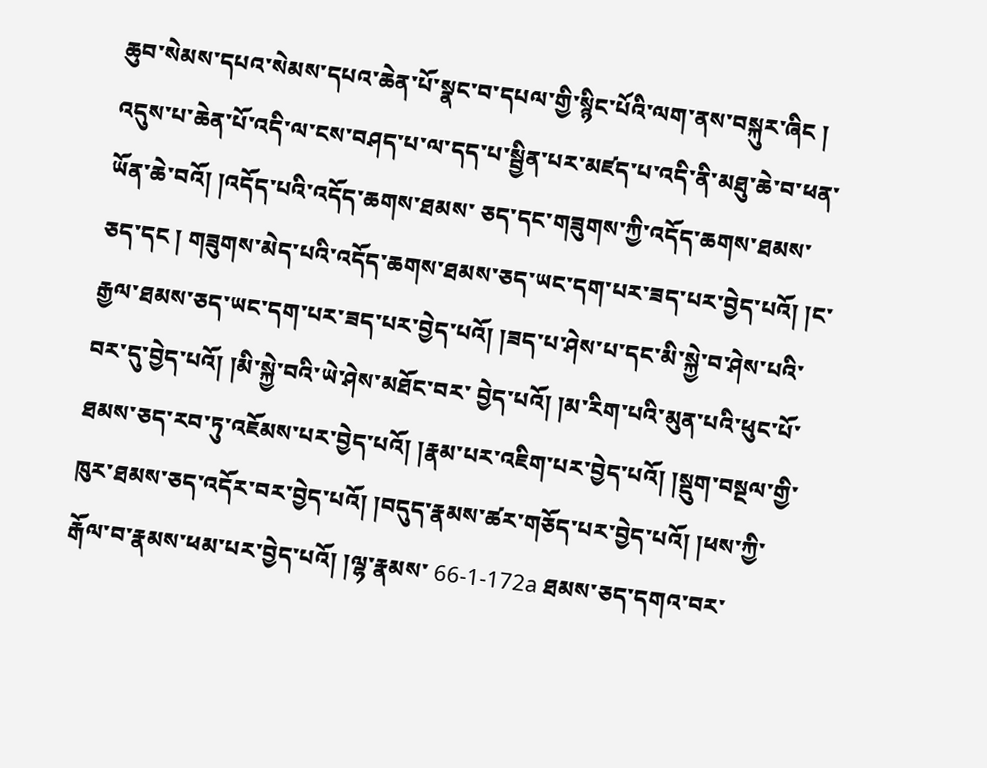ཆུབ་སེམས་དཔའ་སེམས་དཔའ་ཆེན་པོ་སྣང་བ་དཔལ་གྱི་སྙིང་པོའི་ལག་ནས་བསྐུར་ཞིང ། འདུས་པ་ཆེན་པོ་འདི་ལ་ངས་བཤད་པ་ལ་དད་པ་སྦྱིན་པར་མཛད་པ་འདི་ནི་མཐུ་ཆེ་བ་ཕན་ཡོན་ཆེ་བའོ། །འདོད་པའི་འདོད་ཆགས་ཐམས་ ཅད་དང་གཟུགས་ཀྱི་འདོད་ཆགས་ཐམས་ཅད་དང ། གཟུགས་མེད་པའི་འདོད་ཆགས་ཐམས་ཅད་ཡང་དག་པར་ཟད་པར་བྱེད་པའོ། །ང་རྒྱལ་ཐམས་ཅད་ཡང་དག་པར་ཟད་པར་བྱེད་པའོ། །ཟད་པ་ཤེས་པ་དང་མི་སྐྱེ་བ་ཤེས་པའི་བར་དུ་བྱེད་པའོ། །མི་སྐྱེ་བའི་ཡེ་ཤེས་མཐོང་བར་ བྱེད་པའོ། །མ་རིག་པའི་མུན་པའི་ཕུང་པོ་ཐམས་ཅད་རབ་ཏུ་འཇོམས་པར་བྱེད་པའོ། །རྣམ་པར་འཇིག་པར་བྱེད་པའོ། །སྡུག་བསྔལ་གྱི་ཁུར་ཐམས་ཅད་འདོར་བར་བྱེད་པའོ། །བདུད་རྣམས་ཚར་གཅོད་པར་བྱེད་པའོ། །ཕས་ཀྱི་རྒོལ་བ་རྣམས་ཕམ་པར་བྱེད་པའོ། །ལྷ་རྣམས་ 66-1-172a ཐམས་ཅད་དགའ་བར་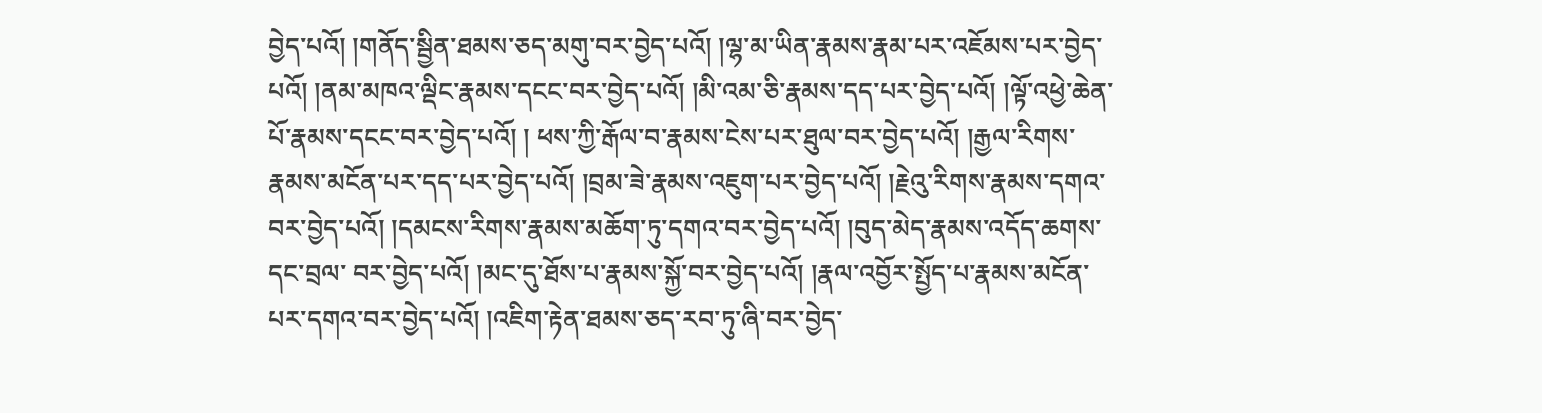བྱེད་པའོ། །གནོད་སྦྱིན་ཐམས་ཅད་མགུ་བར་བྱེད་པའོ། །ལྷ་མ་ཡིན་རྣམས་རྣམ་པར་འཇོམས་པར་བྱེད་པའོ། །ནམ་མཁའ་ལྡིང་རྣམས་དངང་བར་བྱེད་པའོ། །མི་འམ་ཅི་རྣམས་དད་པར་བྱེད་པའོ། །ལྟོ་འཕྱེ་ཆེན་པོ་རྣམས་དངང་བར་བྱེད་པའོ། ། ཕས་ཀྱི་རྒོལ་བ་རྣམས་ངེས་པར་ཐུལ་བར་བྱེད་པའོ། །རྒྱལ་རིགས་རྣམས་མངོན་པར་དད་པར་བྱེད་པའོ། །བྲམ་ཟེ་རྣམས་འཇུག་པར་བྱེད་པའོ། །རྗེའུ་རིགས་རྣམས་དགའ་བར་བྱེད་པའོ། །དམངས་རིགས་རྣམས་མཆོག་ཏུ་དགའ་བར་བྱེད་པའོ། །བུད་མེད་རྣམས་འདོད་ཆགས་དང་བྲལ་ བར་བྱེད་པའོ། །མང་དུ་ཐོས་པ་རྣམས་སྐྱོ་བར་བྱེད་པའོ། །རྣལ་འབྱོར་སྤྱོད་པ་རྣམས་མངོན་པར་དགའ་བར་བྱེད་པའོ། །འཇིག་རྟེན་ཐམས་ཅད་རབ་ཏུ་ཞི་བར་བྱེད་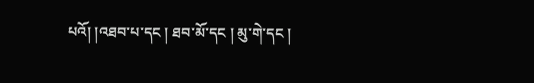པའོ། །འཐབ་པ་དང ། ཐབ་མོ་དང ། མུ་གེ་དང །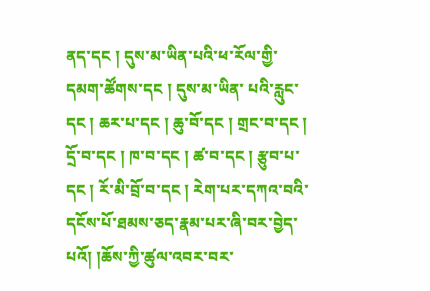ནད་དང ། དུས་མ་ཡིན་པའི་ཕ་རོལ་གྱི་དམག་ཚོགས་དང ། དུས་མ་ཡིན་ པའི་རླུང་དང ། ཆར་པ་དང ། ཆུ་བོ་དང ། གྲང་བ་དང ། དྲོ་བ་དང ། ཁ་བ་དང ། ཚ་བ་དང ། རྩུབ་པ་དང ། རོ་མི་བྲོ་བ་དང ། རེག་པར་དཀའ་བའི་དངོས་པོ་ཐམས་ཅད་རྣམ་པར་ཞི་བར་བྱེད་པའོ། །ཆོས་ཀྱི་ཚུལ་འབར་བར་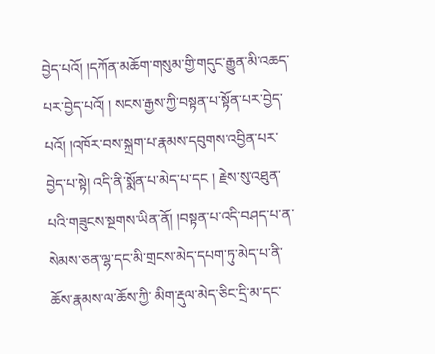བྱེད་པའོ། །དཀོན་མཆོག་གསུམ་གྱི་གདུང་རྒྱུན་མི་འཆད་པར་བྱེད་པའོ། ། སངས་རྒྱས་ཀྱི་བསྟན་པ་སྟོན་པར་བྱེད་པའོ། །འཁོར་བས་སྐྲག་པ་རྣམས་དབུགས་འབྱིན་པར་བྱེད་པ་སྟེ། འདི་ནི་སྨོན་པ་མེད་པ་དང ། རྗེས་སུ་འཐུན་པའི་གཟུངས་སྔགས་ཡིན་ནོ། །བསྟན་པ་འདི་བཤད་པ་ན་སེམས་ཅན་ལྷ་དང་མི་གྲངས་མེད་དཔག་ཏུ་མེད་པ་ནི་ཆོས་རྣམས་ལ་ཆོས་ཀྱི་ མིག་རྡུལ་མེད་ཅིང་དྲི་མ་དང་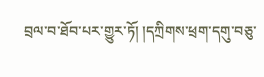བྲལ་བ་ཐོབ་པར་གྱུར་ཏོ། །དཀྲིགས་ཕྲག་དགུ་བཅུ་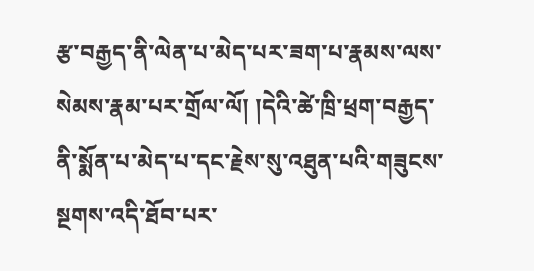རྩ་བརྒྱད་ནི་ལེན་པ་མེད་པར་ཟག་པ་རྣམས་ལས་སེམས་རྣམ་པར་གྲོལ་ལོ། །དེའི་ཚེ་ཁྲི་ཕྲག་བརྒྱད་ནི་སྨོན་པ་མེད་པ་དང་རྗེས་སུ་འཐུན་པའི་གཟུངས་སྔགས་འདི་ཐོབ་པར་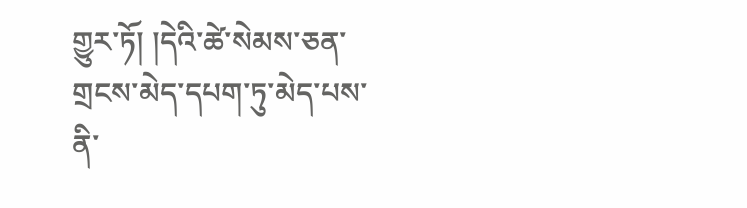གྱུར་ཏོ། །དེའི་ཚེ་སེམས་ཅན་ གྲངས་མེད་དཔག་ཏུ་མེད་པས་ནི་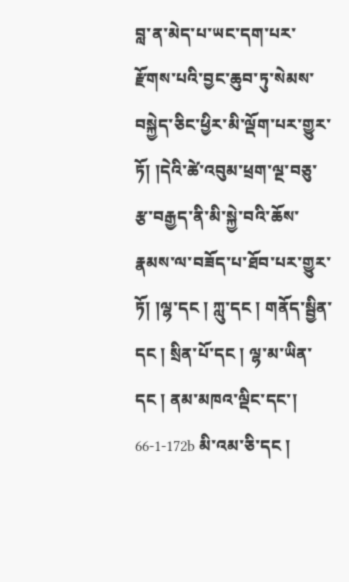བླ་ན་མེད་པ་ཡང་དག་པར་རྫོགས་པའི་བྱང་ཆུབ་ཏུ་སེམས་བསྐྱེད་ཅིང་ཕྱིར་མི་ལྡོག་པར་གྱུར་ཏོ། །དེའི་ཚེ་འབུམ་ཕྲག་ལྔ་བཅུ་རྩ་བརྒྱད་ནི་མི་སྐྱེ་བའི་ཆོས་རྣམས་ལ་བཟོད་པ་ཐོབ་པར་གྱུར་ཏོ། །ལྷ་དང ། ཀླུ་དང ། གནོད་སྦྱིན་དང ། སྲིན་པོ་དང ། ལྷ་མ་ཡིན་དང ། ནམ་མཁའ་ལྡིང་དང་། 66-1-172b མི་འམ་ཅི་དང །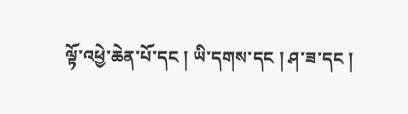ལྟོ་འཕྱེ་ཆེན་པོ་དང ། ཡི་དགས་དང ། ཤ་ཟ་དང །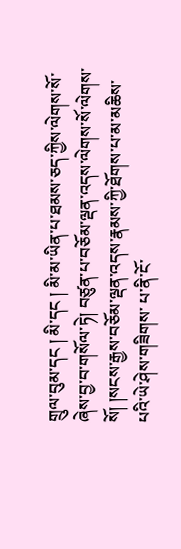གྲུལ་བུམ་དང ། མི་དང ། མི་མ་ཡིན་པ་ཐམས་ཅད་ཀྱིས་ལེགས་སོ་ཞེས་བྱ་བ་གསོལ་ཏེ། བཙུན་པ་བཅོམ་ལྡན་འདས་ལེགས་སོ་ལེགས་སོ། །སངས་རྒྱས་བཅོམ་ལྡན་འདས་རྣམས་ཀྱི་ཐོགས་པ་མ་མཆིས་པའི་ཡེ་ཤེས་གཟིགས་ པ་ནི་ངོ་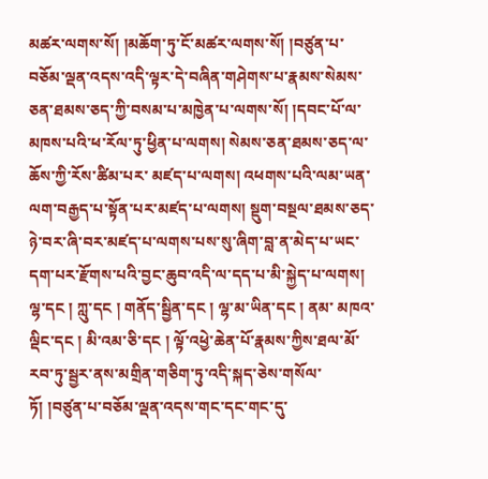མཚར་ལགས་སོ། །མཆོག་ཏུ་ངོ་མཚར་ལགས་སོ། །བཙུན་པ་བཅོམ་ལྡན་འདས་འདི་ལྟར་དེ་བཞིན་གཤེགས་པ་རྣམས་སེམས་ཅན་ཐམས་ཅད་ཀྱི་བསམ་པ་མཁྱེན་པ་ལགས་སོ། །དབང་པོ་ལ་མཁས་པའི་ཕ་རོལ་ཏུ་ཕྱིན་པ་ལགས། སེམས་ཅན་ཐམས་ཅད་ལ་ཆོས་ཀྱི་རོས་ཚིམ་པར་ མཛད་པ་ལགས། འཕགས་པའི་ལམ་ཡན་ལག་བརྒྱད་པ་སྟོན་པར་མཛད་པ་ལགས། སྡུག་བསྔལ་ཐམས་ཅད་ཉེ་བར་ཞི་བར་མཛད་པ་ལགས་པས་སུ་ཞིག་བླ་ན་མེད་པ་ཡང་དག་པར་རྫོགས་པའི་བྱང་ཆུབ་འདི་ལ་དད་པ་མི་སྐྱེད་པ་ལགས། ལྷ་དང ། ཀླུ་དང ། གནོད་སྦྱིན་དང ། ལྷ་མ་ཡིན་དང ། ནམ་ མཁའ་ལྡིང་དང ། མི་འམ་ཅི་དང ། ལྟོ་འཕྱེ་ཆེན་པོ་རྣམས་ཀྱིས་ཐལ་མོ་རབ་ཏུ་སྦྱར་ནས་མགྲིན་གཅིག་ཏུ་འདི་སྐད་ཅེས་གསོལ་ཏོ། །བཙུན་པ་བཅོམ་ལྡན་འདས་གང་དང་གང་དུ་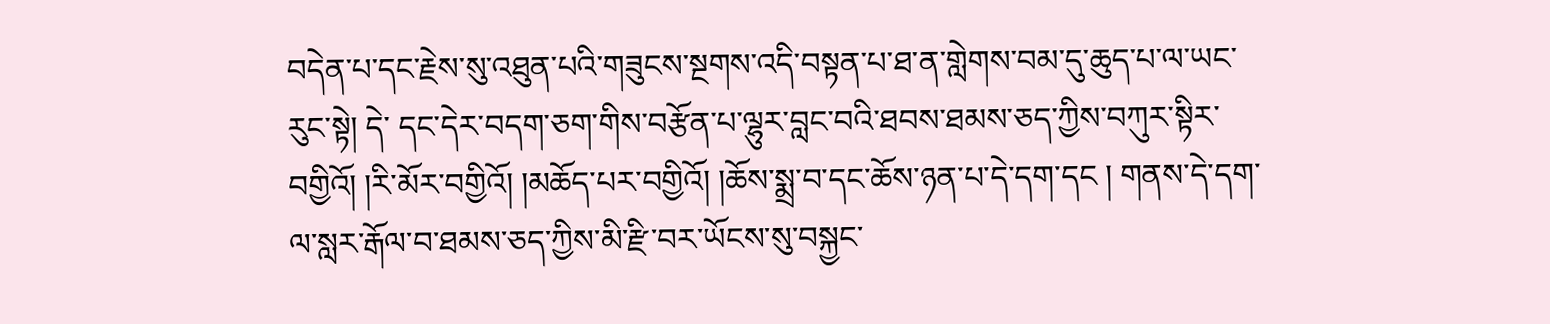བདེན་པ་དང་རྗེས་སུ་འཐུན་པའི་གཟུངས་སྔགས་འདི་བསྟན་པ་ཐ་ན་གླེགས་བམ་དུ་ཆུད་པ་ལ་ཡང་རུང་སྟེ། དེ་ དང་དེར་བདག་ཅག་གིས་བརྩོན་པ་ལྷུར་བླང་བའི་ཐབས་ཐམས་ཅད་ཀྱིས་བཀུར་སྟིར་བགྱིའོ། །རི་མོར་བགྱིའོ། །མཆོད་པར་བགྱིའོ། །ཆོས་སྨྲ་བ་དང་ཆོས་ཉན་པ་དེ་དག་དང ། གནས་དེ་དག་ལ་སླར་རྒོལ་བ་ཐམས་ཅད་ཀྱིས་མི་རྫི་བར་ཡོངས་སུ་བསྐྱང་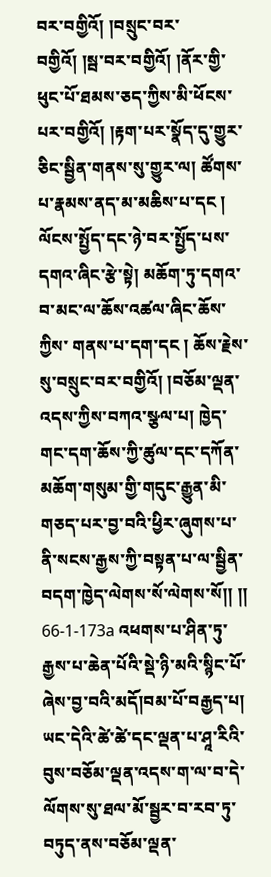བར་བགྱིའོ། །བསྲུང་བར་ བགྱིའོ། །སྦ་བར་བགྱིའོ། །ནོར་གྱི་ཕུང་པོ་ཐམས་ཅད་ཀྱིས་མི་ཕོངས་པར་བགྱིའོ། །རྟག་པར་སྣོད་དུ་གྱུར་ཅིང་སྦྱིན་གནས་སུ་གྱུར་ལ། ཚོགས་པ་རྣམས་ནད་མ་མཆིས་པ་དང ། ལོངས་སྤྱོད་དང་ཉེ་བར་སྤྱོད་པས་དགའ་ཞིང་རྩེ་སྟེ། མཆོག་ཏུ་དགའ་བ་མང་ལ་ཆོས་འཚལ་ཞིང་ཆོས་ཀྱིས་ གནས་པ་དག་དང ། ཆོས་རྗེས་སུ་བསྲུང་བར་བགྱིའོ། །བཅོམ་ལྡན་འདས་ཀྱིས་བཀའ་སྩལ་པ། ཁྱེད་གང་དག་ཆོས་ཀྱི་ཚུལ་དང་དཀོན་མཆོག་གསུམ་གྱི་གདུང་རྒྱུན་མི་གཅད་པར་བྱ་བའི་ཕྱིར་ཞུགས་པ་ནི་སངས་རྒྱས་ཀྱི་བསྟན་པ་ལ་སྦྱིན་བདག་ཁྱེད་ལེགས་སོ་ལེགས་སོ།། །། 66-1-173a འཕགས་པ་ཤིན་ཏུ་རྒྱས་པ་ཆེན་པོའི་སྡེ་ཉི་མའི་སྙིང་པོ་ཞེས་བྱ་བའི་མདོ།བམ་པོ་བརྒྱད་པ། ཡང་དེའི་ཚེ་ཚེ་དང་ལྡན་པ་ཤཱ་རིའི་བུས་བཅོམ་ལྡན་འདས་ག་ལ་བ་དེ་ལོགས་སུ་ཐལ་མོ་སྦྱར་བ་རབ་ཏུ་བཏུད་ནས་བཅོམ་ལྡན་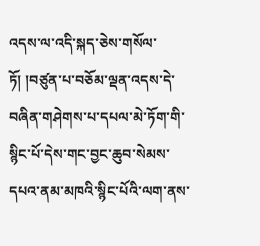འདས་ལ་འདི་སྐད་ཅེས་གསོལ་ ཏོ། །བཙུན་པ་བཅོམ་ལྡན་འདས་དེ་བཞིན་གཤེགས་པ་དཔལ་མེ་ཏོག་གི་སྙིང་པོ་དེས་གང་བྱང་ཆུབ་སེམས་དཔའ་ནམ་མཁའི་སྙིང་པོའི་ལག་ནས་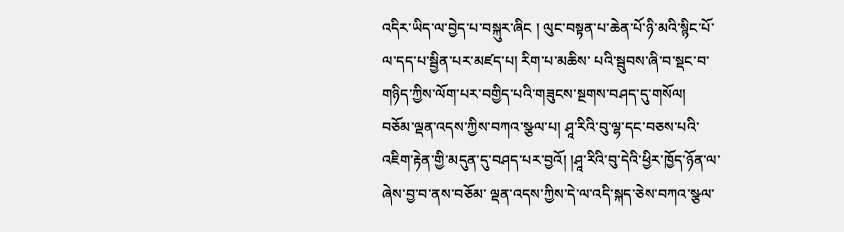འདིར་ཡིད་ལ་བྱེད་པ་བསྐུར་ཞིང ། ལུང་བསྟན་པ་ཆེན་པོ་ཉི་མའི་སྙིང་པོ་ལ་དད་པ་སྦྱིན་པར་མཛད་པ། རིག་པ་མཆིས་ པའི་སྦུབས་ཞི་བ་སྡང་བ་གཉིད་ཀྱིས་ལོག་པར་བགྱིད་པའི་གཟུངས་སྔགས་བཤད་དུ་གསོལ། བཅོམ་ལྡན་འདས་ཀྱིས་བཀའ་སྩལ་པ། ཤཱ་རིའི་བུ་ལྷ་དང་བཅས་པའི་འཇིག་རྟེན་གྱི་མདུན་དུ་བཤད་པར་བྱའོ། །ཤཱ་རིའི་བུ་དེའི་ཕྱིར་ཁྱོད་ཉོན་ལ་ཞེས་བྱ་བ་ནས་བཅོམ་ ལྡན་འདས་ཀྱིས་དེ་ལ་འདི་སྐད་ཅེས་བཀའ་སྩལ་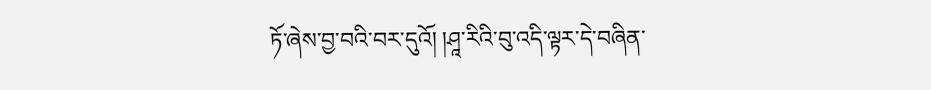ཏོ་ཞེས་བྱ་བའི་བར་དུའོ། །ཤཱ་རིའི་བུ་འདི་ལྟར་དེ་བཞིན་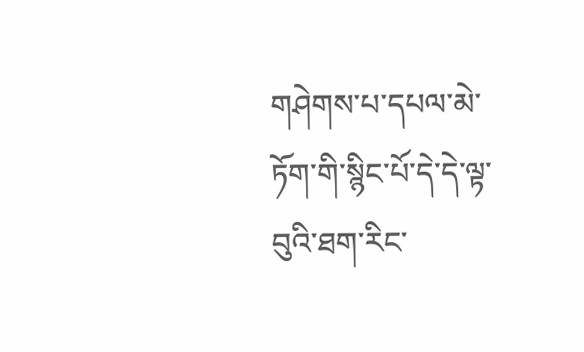གཤེགས་པ་དཔལ་མེ་ཏོག་གི་སྙིང་པོ་དེ་དེ་ལྟ་བུའི་ཐག་རིང་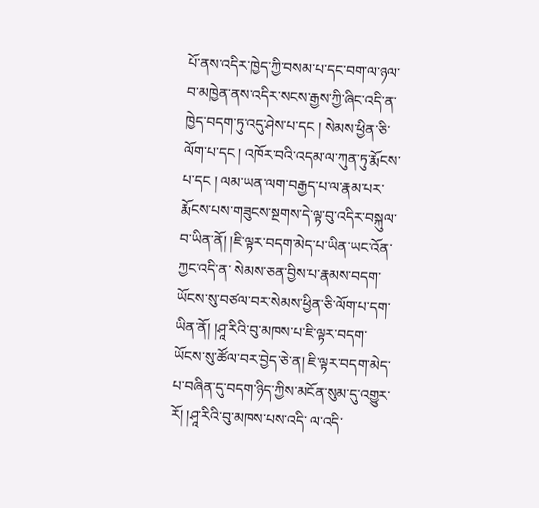པོ་ནས་འདིར་ཁྱེད་ཀྱི་བསམ་པ་དང་བག་ལ་ཉལ་བ་མཁྱེན་ནས་འདིར་སངས་རྒྱས་ཀྱི་ཞིང་འདི་ན་ ཁྱེད་བདག་ཏུ་འདུ་ཤེས་པ་དང ། སེམས་ཕྱིན་ཅི་ལོག་པ་དང ། འཁོར་བའི་འདམ་ལ་ཀུན་ཏུ་རྨོངས་པ་དང ། ལམ་ཡན་ལག་བརྒྱད་པ་ལ་རྣམ་པར་རྨོངས་པས་གཟུངས་སྔགས་དེ་ལྟ་བུ་འདིར་བསྐུལ་བ་ཡིན་ནོ། །ཇི་ལྟར་བདག་མེད་པ་ཡིན་ཡང་འོན་ཀྱང་འདི་ན་ སེམས་ཅན་བྱིས་པ་རྣམས་བདག་ཡོངས་སུ་བཙལ་བར་སེམས་ཕྱིན་ཅི་ལོག་པ་དག་ཡིན་ནོ། །ཤཱ་རིའི་བུ་མཁས་པ་ཇི་ལྟར་བདག་ཡོངས་སུ་ཚོལ་བར་བྱེད་ཅེ་ན། ཇི་ལྟར་བདག་མེད་པ་བཞིན་དུ་བདག་ཉིད་ཀྱིས་མངོན་སུམ་དུ་འགྱུར་རོ། །ཤཱ་རིའི་བུ་མཁས་པས་འདི་ ལ་འདི་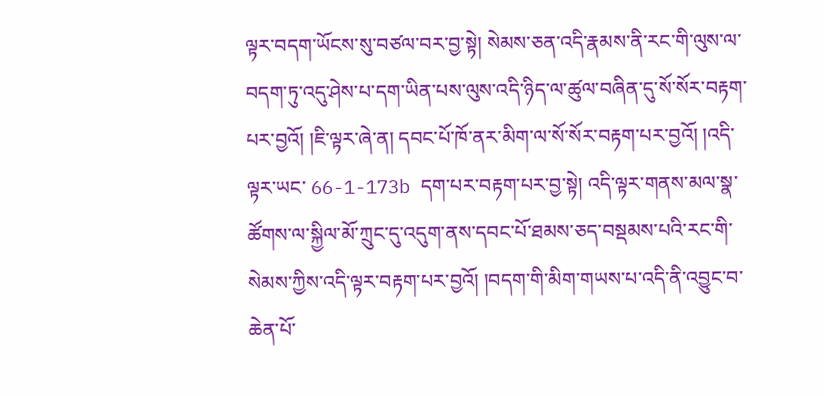ལྟར་བདག་ཡོངས་སུ་བཙལ་བར་བྱ་སྟེ། སེམས་ཅན་འདི་རྣམས་ནི་རང་གི་ལུས་ལ་བདག་ཏུ་འདུ་ཤེས་པ་དག་ཡིན་པས་ལུས་འདི་ཉིད་ལ་ཚུལ་བཞིན་དུ་སོ་སོར་བརྟག་པར་བྱའོ། །ཇི་ལྟར་ཞེ་ན། དབང་པོ་ཁོ་ནར་མིག་ལ་སོ་སོར་བརྟག་པར་བྱའོ། །འདི་ལྟར་ཡང་ 66-1-173b དག་པར་བརྟག་པར་བྱ་སྟེ། འདི་ལྟར་གནས་མལ་སྣ་ཚོགས་ལ་སྐྱིལ་མོ་ཀྲུང་དུ་འདུག་ནས་དབང་པོ་ཐམས་ཅད་བསྡམས་པའི་རང་གི་སེམས་ཀྱིས་འདི་ལྟར་བརྟག་པར་བྱའོ། །བདག་གི་མིག་གཡས་པ་འདི་ནི་འབྱུང་བ་ཆེན་པོ་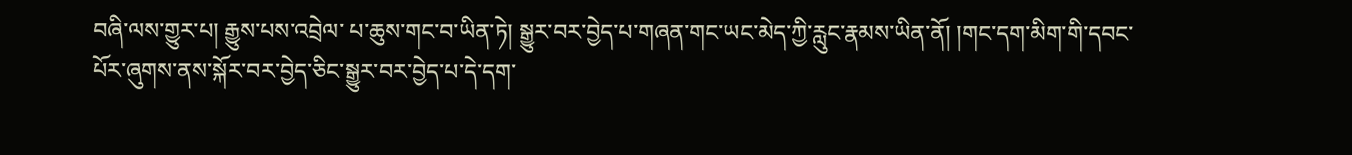བཞི་ལས་གྱུར་པ། རྒྱུས་པས་འབྲེལ་ པ་ཆུས་གང་བ་ཡིན་ཏེ། སྒྱུར་བར་བྱེད་པ་གཞན་གང་ཡང་མེད་ཀྱི་རླུང་རྣམས་ཡིན་ནོ། །གང་དག་མིག་གི་དབང་པོར་ཞུགས་ནས་སྐོར་བར་བྱེད་ཅིང་སྒྱུར་བར་བྱེད་པ་དེ་དག་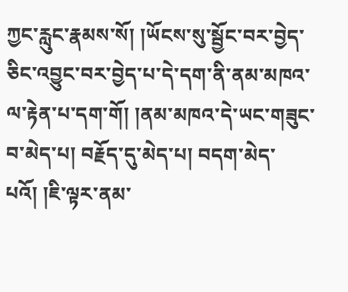ཀྱང་རླུང་རྣམས་སོ། །ཡོངས་སུ་སྦྱོང་བར་བྱེད་ཅིང་འབྱུང་བར་བྱེད་པ་དེ་དག་ནི་ནམ་མཁའ་ ལ་རྟེན་པ་དག་གོ། །ནམ་མཁའ་དེ་ཡང་གཟུང་བ་མེད་པ། བརྗོད་དུ་མེད་པ། བདག་མེད་པའོ། །ཇི་ལྟར་ནམ་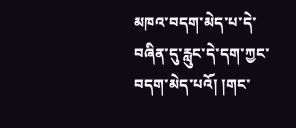མཁའ་བདག་མེད་པ་དེ་བཞིན་དུ་རླུང་དེ་དག་ཀྱང་བདག་མེད་པའོ། །གང་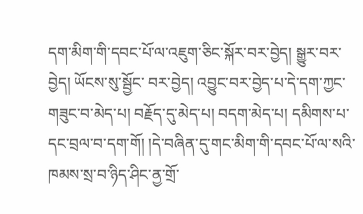དག་མིག་གི་དབང་པོ་ལ་འཇུག་ཅིང་སྐོར་བར་བྱེད། སྒྱུར་བར་བྱེད། ཡོངས་སུ་སྦྱོང་ བར་བྱེད། འབྱུང་བར་བྱེད་པ་དེ་དག་ཀྱང་གཟུང་བ་མེད་པ། བརྗོད་དུ་མེད་པ། བདག་མེད་པ། དམིགས་པ་དང་བྲལ་བ་དག་གོ། །དེ་བཞིན་དུ་གང་མིག་གི་དབང་པོ་ལ་སའི་ཁམས་སྲ་བ་ཉིད་ཤིང་ནྱ་གྲོ་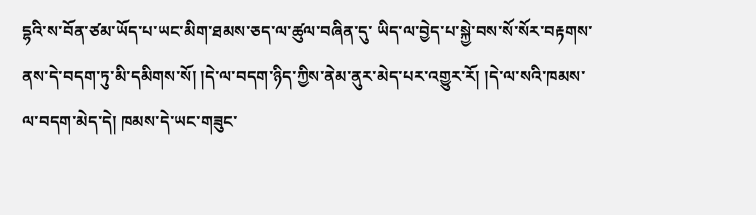དྷའི་ས་བོན་ཙམ་ཡོད་པ་ཡང་མིག་ཐམས་ཅད་ལ་ཚུལ་བཞིན་དུ་ ཡིད་ལ་བྱེད་པ་སྐྱེ་བས་སོ་སོར་བརྟགས་ནས་དེ་བདག་ཏུ་མི་དམིགས་སོ། །དེ་ལ་བདག་ཉིད་ཀྱིས་ནེམ་ནུར་མེད་པར་འགྱུར་རོ། །དེ་ལ་སའི་ཁམས་ལ་བདག་མེད་དེ། ཁམས་དེ་ཡང་གཟུང་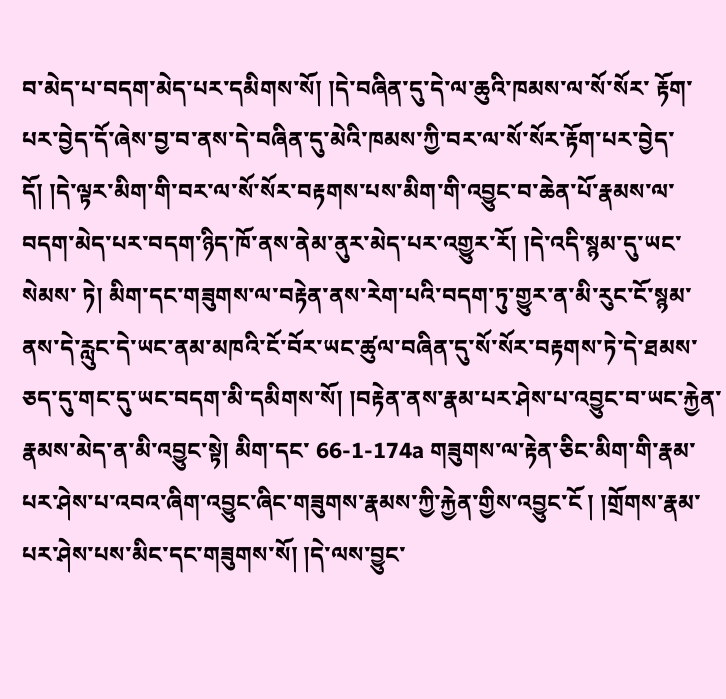བ་མེད་པ་བདག་མེད་པར་དམིགས་སོ། །དེ་བཞིན་དུ་དེ་ལ་ཆུའི་ཁམས་ལ་སོ་སོར་ རྟོག་པར་བྱེད་དོ་ཞེས་བྱ་བ་ནས་དེ་བཞིན་དུ་མེའི་ཁམས་ཀྱི་བར་ལ་སོ་སོར་རྟོག་པར་བྱེད་དོ། །དེ་ལྟར་མིག་གི་བར་ལ་སོ་སོར་བརྟགས་པས་མིག་གི་འབྱུང་བ་ཆེན་པོ་རྣམས་ལ་བདག་མེད་པར་བདག་ཉིད་ཁོ་ནས་ནེམ་ནུར་མེད་པར་འགྱུར་རོ། །དེ་འདི་སྙམ་དུ་ཡང་སེམས་ ཏེ། མིག་དང་གཟུགས་ལ་བརྟེན་ནས་རེག་པའི་བདག་ཏུ་གྱུར་ན་མི་རུང་ངོ་སྙམ་ནས་དེ་རླུང་དེ་ཡང་ནམ་མཁའི་ངོ་བོར་ཡང་ཚུལ་བཞིན་དུ་སོ་སོར་བརྟགས་ཏེ་དེ་ཐམས་ཅད་དུ་གང་དུ་ཡང་བདག་མི་དམིགས་སོ། །བརྟེན་ནས་རྣམ་པར་ཤེས་པ་འབྱུང་བ་ཡང་རྐྱེན་རྣམས་མེད་ན་མི་འབྱུང་སྟེ། མིག་དང་ 66-1-174a གཟུགས་ལ་རྟེན་ཅིང་མིག་གི་རྣམ་པར་ཤེས་པ་འབའ་ཞིག་འབྱུང་ཞིང་གཟུགས་རྣམས་ཀྱི་རྐྱེན་གྱིས་འབྱུང་ངོ ། །གྲོགས་རྣམ་པར་ཤེས་པས་མིང་དང་གཟུགས་སོ། །དེ་ལས་བྱུང་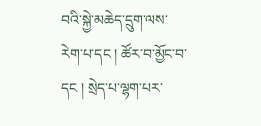བའི་སྐྱེ་མཆེད་དྲུག་ལས་རེག་པ་དང ། ཚོར་བ་མྱོང་བ་དང ། སྲེད་པ་ལྷག་པར་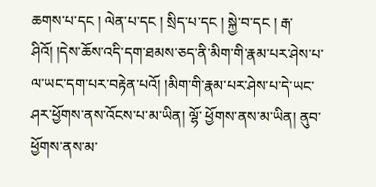ཆགས་པ་དང ། ལེན་པ་དང ། སྲིད་པ་དང ། སྐྱེ་བ་དང ། རྒ་ཤིའོ། །དེས་ཆོས་འདི་དག་ཐམས་ཅད་ནི་མིག་གི་རྣམ་པར་ཤེས་པ་ལ་ཡང་དག་པར་བརྟེན་པའོ། །མིག་གི་རྣམ་པར་ཤེས་པ་དེ་ཡང་ཤར་ཕྱོགས་ནས་འོངས་པ་མ་ཡིན། ལྷོ་ ཕྱོགས་ནས་མ་ཡིན། ནུབ་ཕྱོགས་ནས་མ་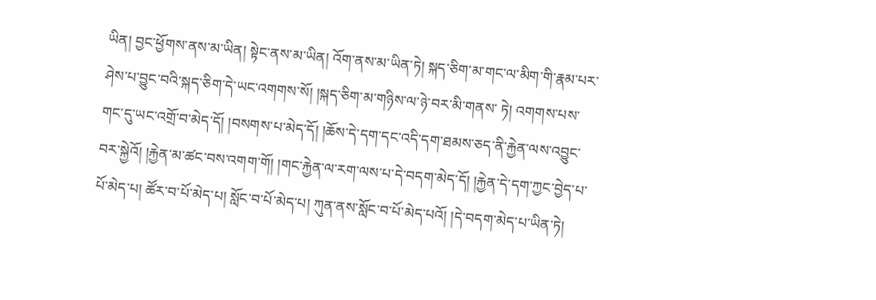ཡིན། བྱང་ཕྱོགས་ནས་མ་ཡིན། སྟེང་ནས་མ་ཡིན། འོག་ནས་མ་ཡིན་ཏེ། སྐད་ཅིག་མ་གང་ལ་མིག་གི་རྣམ་པར་ཤེས་པ་བྱུང་བའི་སྐད་ཅིག་དེ་ཡང་འགགས་སོ། །སྐད་ཅིག་མ་གཉིས་ལ་ཉེ་བར་མི་གནས་ ཏེ། འགགས་པས་གང་དུ་ཡང་འགྲོ་བ་མེད་དོ། །བསགས་པ་མེད་དོ། །ཆོས་དེ་དག་དང་འདི་དག་ཐམས་ཅད་ནི་རྐྱེན་ལས་འབྱུང་བར་སྐྱེའོ། །རྐྱེན་མ་ཚང་བས་འགག་གོ། །གང་རྐྱེན་ལ་རག་ལས་པ་དེ་བདག་མེད་དོ། །རྐྱེན་དེ་དག་ཀྱང་བྱེད་པ་པོ་མེད་པ། ཚོར་བ་པོ་མེད་པ། སློང་བ་པོ་མེད་པ། ཀུན་ནས་སློང་བ་པོ་མེད་པའོ། །དེ་བདག་མེད་པ་ཡིན་ཏེ།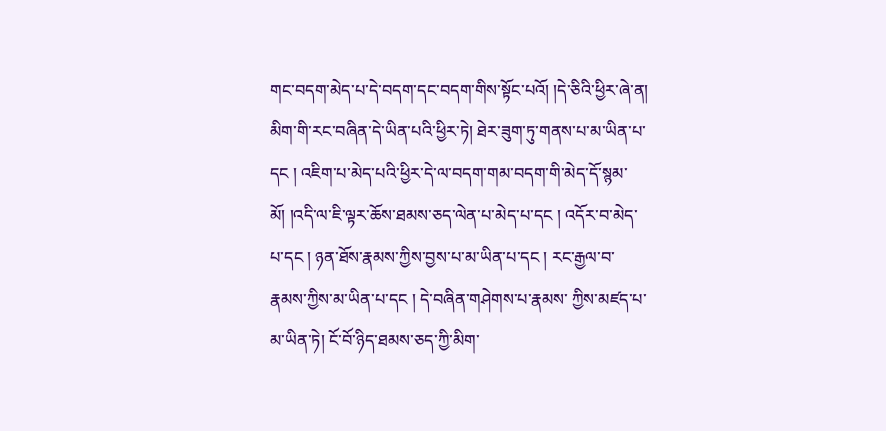གང་བདག་མེད་པ་དེ་བདག་དང་བདག་གིས་སྟོང་པའོ། །དེ་ཅིའི་ཕྱིར་ཞེ་ན། མིག་གི་རང་བཞིན་དེ་ཡིན་པའི་ཕྱིར་ཏེ། ཐེར་ཟུག་ཏུ་གནས་པ་མ་ཡིན་པ་དང ། འཇིག་པ་མེད་པའི་ཕྱིར་དེ་ལ་བདག་གམ་བདག་གི་མེད་དོ་སྙམ་མོ། །འདི་ལ་ཇི་ལྟར་ཆོས་ཐམས་ཅད་ལེན་པ་མེད་པ་དང ། འདོར་བ་མེད་པ་དང ། ཉན་ཐོས་རྣམས་ཀྱིས་བྱས་པ་མ་ཡིན་པ་དང ། རང་རྒྱལ་བ་རྣམས་ཀྱིས་མ་ཡིན་པ་དང ། དེ་བཞིན་གཤེགས་པ་རྣམས་ ཀྱིས་མཛད་པ་མ་ཡིན་ཏེ། ངོ་བོ་ཉིད་ཐམས་ཅད་ཀྱི་མིག་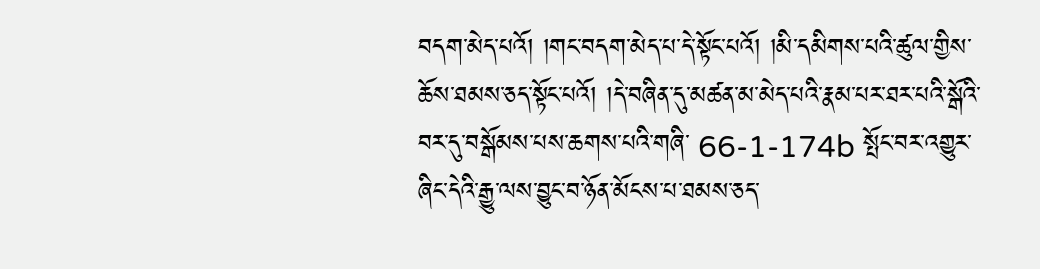བདག་མེད་པའོ། །གང་བདག་མེད་པ་དེ་སྟོང་པའོ། །མི་དམིགས་པའི་ཚུལ་གྱིས་ཆོས་ཐམས་ཅད་སྟོང་པའོ། །དེ་བཞིན་དུ་མཚན་མ་མེད་པའི་རྣམ་པར་ཐར་པའི་སྒོའི་བར་དུ་བསྒོམས་པས་ཆགས་པའི་གཞི་ 66-1-174b སྤོང་བར་འགྱུར་ཞིང་དེའི་རྒྱུ་ལས་བྱུང་བ་ཉོན་མོངས་པ་ཐམས་ཅད་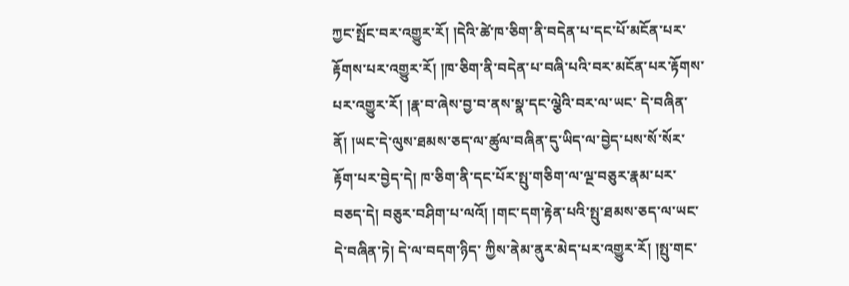ཀྱང་སྤོང་བར་འགྱུར་རོ། །དེའི་ཚེ་ཁ་ཅིག་ནི་བདེན་པ་དང་པོ་མངོན་པར་རྟོགས་པར་འགྱུར་རོ། །ཁ་ཅིག་ནི་བདེན་པ་བཞི་པའི་བར་མངོན་པར་རྟོགས་པར་འགྱུར་རོ། །རྣ་བ་ཞེས་བྱ་བ་ནས་སྣ་དང་ལྕེའི་བར་ལ་ཡང་ དེ་བཞིན་ནོ། །ཡང་དེ་ལུས་ཐམས་ཅད་ལ་ཚུལ་བཞིན་དུ་ཡིད་ལ་བྱེད་པས་སོ་སོར་རྟོག་པར་བྱེད་དེ། ཁ་ཅིག་ནི་དང་པོར་སྤུ་གཅིག་ལ་ལྔ་བཅུར་རྣམ་པར་བཅད་དེ། བཅུར་བཤིག་པ་ལའོ། །གང་དག་རྟེན་པའི་སྤུ་ཐམས་ཅད་ལ་ཡང་དེ་བཞིན་ཏེ། དེ་ལ་བདག་ཉིད་ ཀྱིས་ནེམ་ནུར་མེད་པར་འགྱུར་རོ། །སྤུ་གང་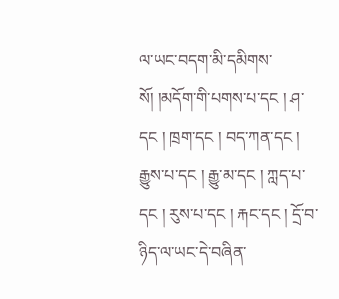ལ་ཡང་བདག་མི་དམིགས་སོ། །མདོག་གི་པགས་པ་དང ། ཤ་དང ། ཁྲག་དང ། བད་ཀན་དང ། རྒྱུས་པ་དང ། རྒྱུ་མ་དང ། ཀླད་པ་དང ། རུས་པ་དང ། རྐང་དང ། དྲོ་བ་ཉིད་ལ་ཡང་དེ་བཞིན་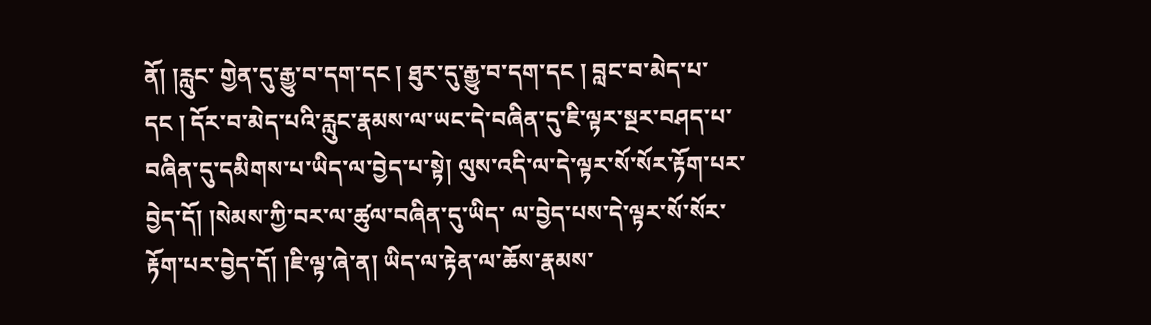ནོ། །རླུང་ གྱེན་དུ་རྒྱུ་བ་དག་དང ། ཐུར་དུ་རྒྱུ་བ་དག་དང ། བླང་བ་མེད་པ་དང ། དོར་བ་མེད་པའི་རླུང་རྣམས་ལ་ཡང་དེ་བཞིན་དུ་ཇི་ལྟར་སྔར་བཤད་པ་བཞིན་དུ་དམིགས་པ་ཡིད་ལ་བྱེད་པ་སྟེ། ལུས་འདི་ལ་དེ་ལྟར་སོ་སོར་རྟོག་པར་བྱེད་དོ། །སེམས་ཀྱི་བར་ལ་ཚུལ་བཞིན་དུ་ཡིད་ ལ་བྱེད་པས་དེ་ལྟར་སོ་སོར་རྟོག་པར་བྱེད་དོ། །ཇི་ལྟ་ཞེ་ན། ཡིད་ལ་རྟེན་ལ་ཆོས་རྣམས་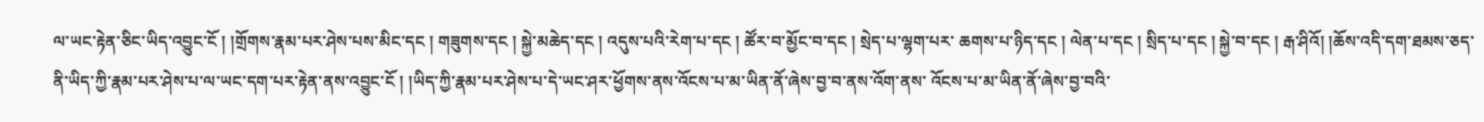ལ་ཡང་རྟེན་ཅིང་ཡིད་འབྱུང་ངོ ། །གྲོགས་རྣམ་པར་ཤེས་པས་མིང་དང ། གཟུགས་དང ། སྐྱེ་མཆེད་དང ། འདུས་པའི་རེག་པ་དང ། ཚོར་བ་མྱོང་བ་དང ། སྲེད་པ་ལྷག་པར་ ཆགས་པ་ཉིད་དང ། ལེན་པ་དང ། སྲིད་པ་དང ། སྐྱེ་བ་དང ། རྒ་ཤིའོ། །ཆོས་འདི་དག་ཐམས་ཅད་ནི་ཡིད་ཀྱི་རྣམ་པར་ཤེས་པ་ལ་ཡང་དག་པར་རྟེན་ནས་འབྱུང་ངོ ། །ཡིད་ཀྱི་རྣམ་པར་ཤེས་པ་དེ་ཡང་ཤར་ཕྱོགས་ནས་འོངས་པ་མ་ཡིན་ནོ་ཞེས་བྱ་བ་ནས་འོག་ནས་ འོངས་པ་མ་ཡིན་ནོ་ཞེས་བྱ་བའི་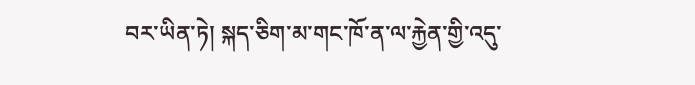བར་ཡིན་ཏེ། སྐད་ཅིག་མ་གང་ཁོ་ན་ལ་རྐྱེན་གྱི་འདུ་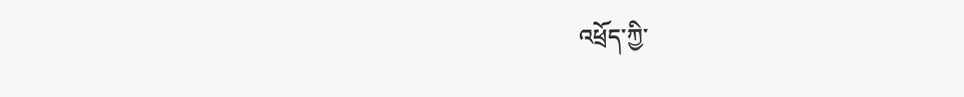འཕྲོད་ཀྱི་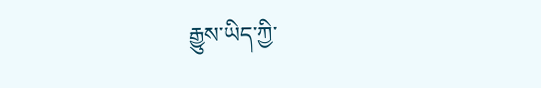རྒྱུས་ཡིད་ཀྱི་